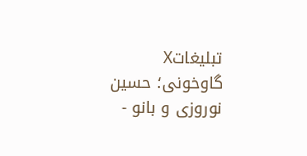تبليغاتX
گاوخونی؛ حسین نوروزی و بانو -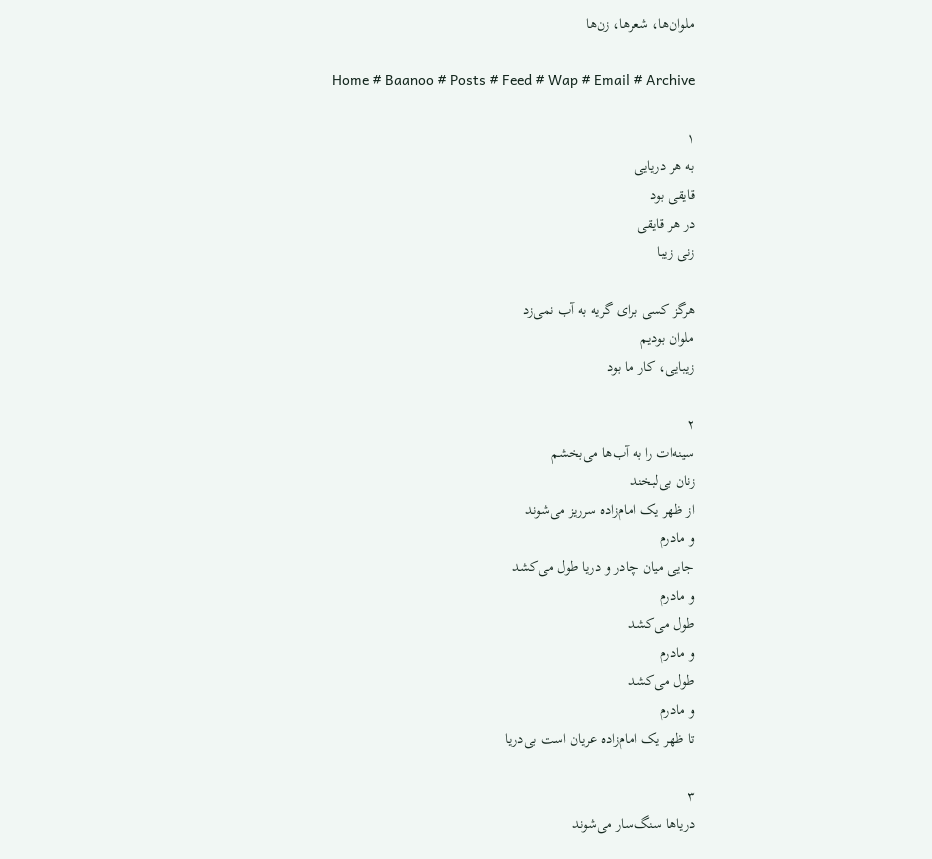ملوان‌ها، شعرها، زن‌ها

Home # Baanoo # Posts # Feed # Wap # Email # Archive

۱
به هر دریایی
قایقی بود
در هر قایقی
زنی زیبا

هرگز کسی برای گریه به آب نمی‌زد
ملوان بودیم
زیبایی، کار ما بود

۲
سینه‌ات را به آب‌ها می‌بخشم
زنان بی‌لبخند
از ظهر یک اما‌م‌زاده سرریز می‌شوند
و مادرم
جایی میان چادر و دریا طول می‌کشد
و مادرم
طول می‌کشد
و مادرم
طول می‌کشد
و مادرم
تا ظهر یک امام‌زاده عریان است بی‌دریا

۳
دریاها سنگ‌سار می‌‌شوند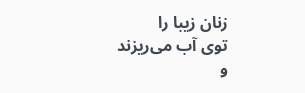زنان زیبا را
توی آب می‌ریزند
و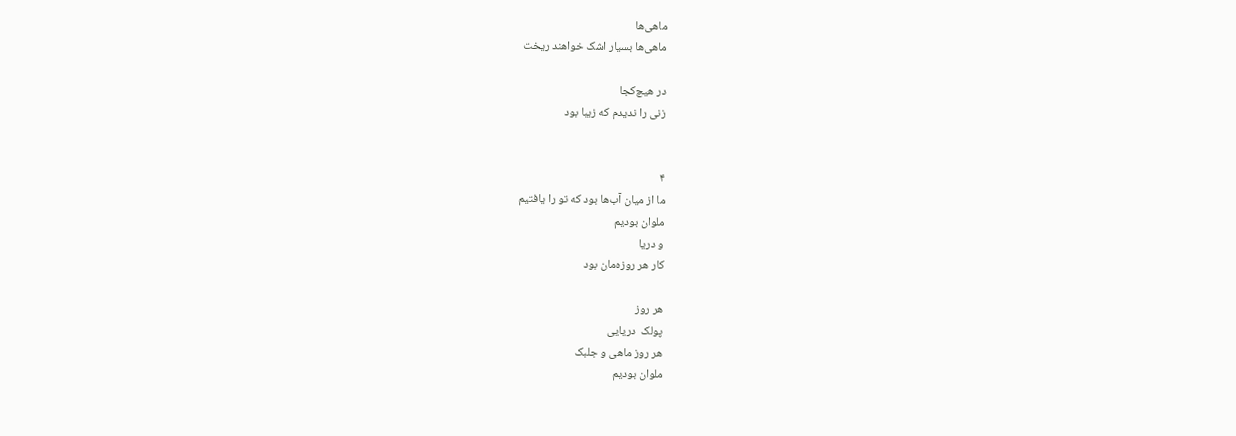ماهی‌ها
ماهی‌ها بسیار اشک خواهند ریخت

در هیچ‌کجا
زنی را ندیدم که زیبا بود


۴
ما از میان آب‌ها بود که تو را یافتیم
ملوان بودیم
و دریا
کار هر روزه‌مان بود

هر روز
پولک  دریایی
هر روز ماهی و جلبک
ملوان بودیم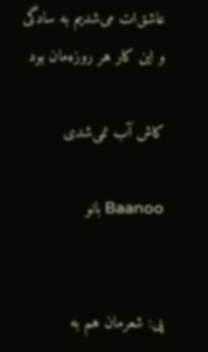عاشق‌ات می‌شدیم به سادگی
و این کار هر روزه‌مان بود

کاش آب نمی‌شدی

Baanoo بانو


پی: شعرمان هم به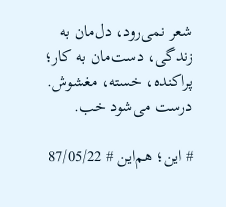شعر نمی‌رود، دل‌مان به زندگی، دست‌مان به کار؛ پراکنده، خسته، مغشوش. درست می‌شود خب.

# این؛ هم‌این # 87/05/22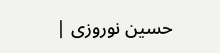حسین نوروزی |